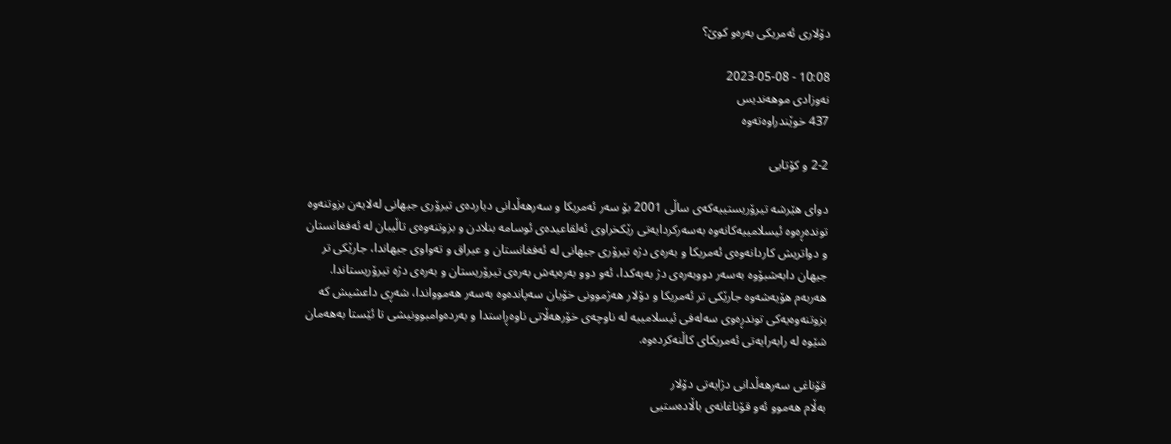دۆلاری‌ ئه‌مریكی‌ به‌ره‌و كوێ‌؟

10:08 - 2023-05-08
نەوزادی موهەندیس
437 خوێندراوەتەوە

2-2 و كۆتایی

دوای‌ هێرشه‌ تیرۆریستییه‌كه‌ی‌ ساڵی‌ 2001 بۆ سه‌ر ئه‌مریكا و سه‌رهه‌ڵدانی‌ دیارده‌ی‌ تیرۆری‌ جیهانی‌ له‌لایه‌ن بزوتنه‌وه‌ تونده‌ڕه‌وه‌ ئیسلامییه‌كانه‌وه‌ به‌سه‌ركردایه‌تی‌ رێكخراوی‌ ئه‌لقاعیده‌ی‌ ئوسامه‌ بنلادن و بزوتنه‌وه‌ی‌ تاڵیبان له‌ ئه‌فغانستان و دواتریش كاردانه‌وه‌ی‌ ئه‌مریكا و به‌ره‌ی‌ دژه‌ تیرۆری‌ جیهانی‌ له‌ ئه‌فغانستان و عیراق و ته‌واوی‌ جیهاندا، جارێكی‌ تر جیهان دابه‌شبۆوه‌ به‌سه‌ر دووبه‌ره‌ی‌ دژ به‌یه‌كدا، ئه‌و دوو به‌ره‌یه‌ش به‌ره‌ی تیرۆریستان و به‌ره‌ی‌ دژه‌ تیرۆریستاندا. هه‌ربه‌م هۆیه‌شه‌وه‌ جارێكی‌ تر ئه‌مریكا و دۆلار هه‌ژموونی‌ خۆیان سه‌پانده‌وه‌ به‌سه‌ر هه‌موواندا، شه‌ڕی‌ داعشیش كه‌ بزوتنه‌وه‌یه‌كی‌ توندڕه‌وی‌ سه‌له‌فی‌ ئیسلامییه‌ له‌ ناوچه‌ی‌ خۆرهه‌ڵاتی ناوه‌ڕاستدا و به‌رده‌وامبوونیشی‌ تا ئێستا به‌هه‌مان شێوه‌ له‌ رابه‌رایه‌تی‌ ئه‌مریكای‌ كاڵنه‌كرده‌وه‌.

قۆناغی‌ سه‌رهه‌ڵدانی‌ دژایه‌تی‌ دۆلار
به‌ڵام هه‌موو ئه‌و قۆناغانه‌ی‌ باڵاده‌ستیی‌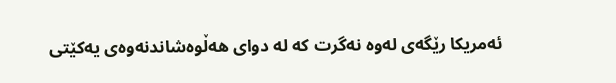ئه‌مریكا رێگه‌ی‌ له‌وه‌ نه‌گرت كه‌ له‌ دوای‌ هه‌ڵوه‌شاندنه‌وه‌ی‌ یه‌كێتی‌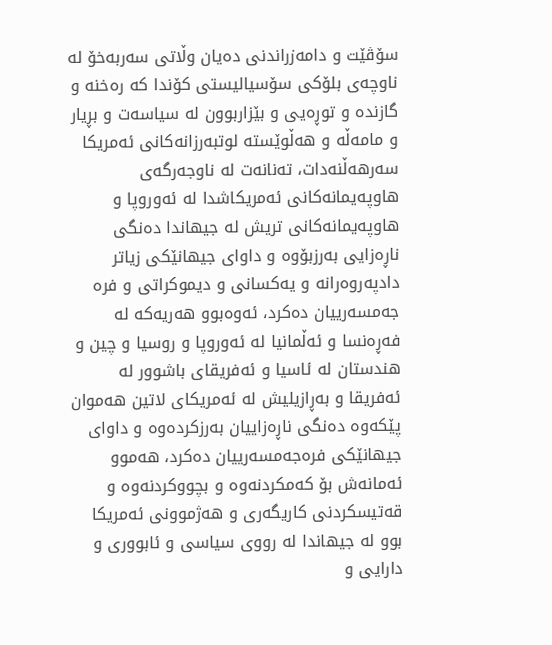سۆڤێت و دامه‌زراندنی‌ ده‌یان وڵاتی‌ سه‌ربه‌خۆ له‌ ناوچه‌ی‌ بلۆكی‌ سۆسیالیستی‌ كۆندا كه‌ ره‌خنه‌ و گازنده‌ و توڕه‌یی‌ و بێزاربوون له‌ سیاسه‌ت و بڕیار و مامه‌ڵه‌ و هه‌ڵوێسته‌ لوتبه‌رزانه‌كانی‌ ئه‌مریكا سه‌رهه‌ڵنه‌دات، ته‌نانه‌ت له‌ ناوجه‌رگه‌ی‌ هاوپه‌یمانه‌كانی‌ ئه‌مریكاشدا له‌ ئه‌وروپا و هاوپه‌یمانه‌كانی‌ تریش له‌ جیهاندا ده‌نگی‌ ناڕه‌زایی‌ به‌رزبۆوه‌ و داوای‌ جیهانێكی‌ زیاتر دادپه‌روه‌رانه‌ و یه‌كسانی‌ و دیموكراتی‌ و فره‌ جه‌مسه‌رییان ده‌كرد، ئه‌وه‌بوو هه‌ریه‌كه‌ له‌ فه‌ڕه‌نسا و ئه‌ڵمانیا له‌ ئه‌وروپا و روسیا و چین و هندستان له‌ ئاسیا و ئه‌فریقای باشوور له‌ ئه‌فریقا و به‌ڕازیلیش له‌ ئه‌مریكای‌ لاتین هه‌موان پێكه‌وه‌ ده‌نگی‌ ناڕه‌زاییان به‌رزكرده‌وه‌ و داوای‌ جیهانێكی‌ فره‌جه‌مسه‌رییان ده‌كرد، هه‌موو ئه‌مانه‌ش بۆ كه‌مكردنه‌وه‌ و بچووكردنه‌وه‌ و قه‌تیسكردنی‌ كاریگه‌ری‌ و هه‌ژموونی‌ ئه‌مریكا بوو له‌ جیهاندا له‌ رووی‌ سیاسی‌ و ئابووری و دارایی‌ و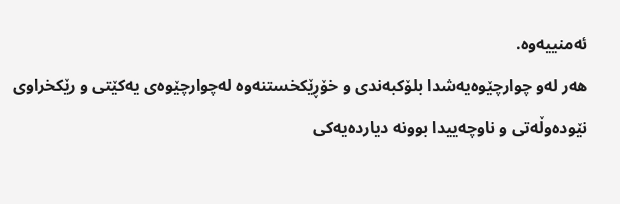ئه‌منییه‌وه‌.
هه‌ر له‌و چوارچێوه‌یه‌شدا بلۆكبه‌ندی‌ و خۆڕێكخستنه‌وه‌ له‌چوارچێوه‌ی‌ یه‌كێتی‌ و رێكخراوی‌ نێوده‌وڵه‌تی‌ و ناوچه‌ییدا بوونه‌ دیارده‌یه‌كی‌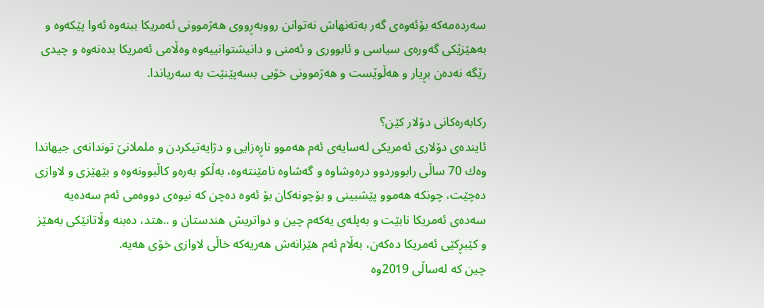سه‌رده‌مه‌كه‌ بۆئه‌وه‌ی‌ گه‌ر به‌ته‌نهاش نه‌توانن رووبه‌ڕووی‌ هه‌ژموونی‌ ئه‌مریكا ببنه‌وه‌ ئه‌وا پێكه‌وه‌ و به‌هێزێكی‌ گه‌وره‌ی‌ سیاسی‌ و ئابووری و ئه‌منی‌ و دانیشتوانییه‌وه‌ وه‌ڵامی‌ ئه‌مریكا بده‌نه‌وه‌ و چیدی‌ رێگه‌ نه‌ده‌ن بڕیار و هه‌ڵوێست و هه‌ژموونی‌ خۆیی‌ بسه‌پێنێت به‌ سه‌ریاندا.

ركابه‌ره‌كانی دۆلار كێن؟
ئاینده‌ی‌ دۆلاری‌ ئه‌مریكی‌ له‌سایه‌ی‌ ئه‌م هه‌موو ناڕه‌زایی‌ و دژایه‌تیكردن و ململانێ توندانه‌ی‌ جیهاندا وه‌ك 70 ساڵی‌ رابووردوو دره‌وشاوه‌ و گه‌شاوه‌ نامێنته‌وه‌، به‌ڵكو به‌ره‌و كاڵبوونه‌وه‌ و بێهێزی‌ و لاوازی‌ ده‌چێت، چونكه‌ هه‌موو پێشبینی‌ و بۆچونه‌كان بۆ ئه‌وه‌ ده‌چن كه‌ نیوه‌ی‌ دووه‌می‌ ئه‌م سه‌ده‌یه‌ سه‌ده‌ی‌ ئه‌مریكا نابێت و به‌پله‌ی‌ یه‌كه‌م چین و دواتریش هندستان و ..هتد، ده‌بنه‌ وڵاتانێكی به‌هێز و كێبڕكێی‌ ئه‌مریكا ده‌كه‌ن، به‌ڵام ئه‌م هێزانه‌ش هه‌ریه‌كه‌ خاڵی لاوازی خۆی هه‌یه‌.
چین كه‌ له‌ساڵی‌ 2019وه‌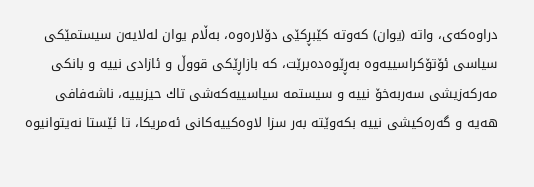دراوه‌كه‌ی‌، واته‌ (یوان) كه‌وته‌ كێبڕكێی‌ دۆلاره‌وه‌، به‌ڵام یوان له‌لایه‌ن سیستمێكی‌ سیاسی‌ ئۆتۆكراسییه‌وه‌ به‌ڕێوه‌ده‌برێت، كه‌ بازاڕێكی‌ قووڵ و ئازادی‌ نییه‌ و بانكی‌ مه‌ركه‌زیشی‌ سه‌ربه‌خۆ نییه‌ و سیستمه‌ سیاسییه‌كه‌شی تاك حیزبییه‌، ناشه‌فافی هه‌یه‌ و گه‌ره‌كیشی‌ نییه‌ بكه‌وێته‌ به‌ر سزا لاوه‌كییه‌كانی‌ ئه‌مریكا، تا ئێستا نه‌یتوانیوه‌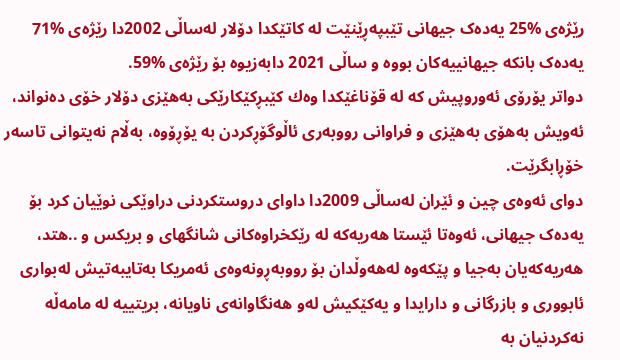رێژه‌ی‌ %25 یەدەک‌ جیهانی‌ تێبپه‌ڕێنێت له‌ كاتێكدا دۆلار له‌ساڵی‌ 2002دا رێژه‌ی‌ %71 یەدەک‌ بانكه‌ جیهانییه‌كان بووه‌ و ساڵی‌ 2021 دابه‌زیوه‌ بۆ رێژه‌ی‌ %59.
دواتر یۆرۆی‌ ئه‌وروپیش كه‌ له‌ قۆناغێكدا وه‌ك كێبڕكێكارێكی‌ به‌هێزی‌ دۆلار خۆی ده‌نواند، ئه‌ویش به‌هۆی‌ به‌هێزی‌ و فراوانی‌ رووبه‌ری‌ ئاڵوگۆڕكردن به‌ یۆڕۆوه‌، به‌ڵام نه‌یتوانی‌ تاسه‌ر خۆڕابگرێت.
دوای‌ ئه‌وه‌ی‌ چین و ئێران له‌ساڵی‌ 2009دا داوای‌ دروستكردنی‌ دراوێكی‌ نوێیان كرد بۆ یەدەک‌ جیهانی‌، ئه‌وه‌تا ئێستا هه‌ریه‌كه‌ له‌ رێكخراوه‌كانی‌ شانگهای‌ و بریكس و ..هتد، هه‌ریه‌كه‌یان به‌جیا و پێكه‌وه‌ له‌هه‌وڵدان بۆ رووبه‌ڕونه‌وه‌ی‌ ئه‌مریكا به‌تایبه‌تیش له‌بواری‌ ئابووری و بازرگانی‌ و دارایدا و یه‌كێكیش له‌و هه‌نگاوانه‌ی‌ ناویانه‌، بریتییه‌ له‌ مامه‌ڵه‌ نه‌كردنیان به‌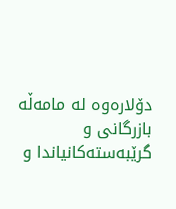دۆلاره‌وه‌ له‌ مامه‌ڵه‌ بازرگانی‌ و گرێبه‌سته‌كانیاندا و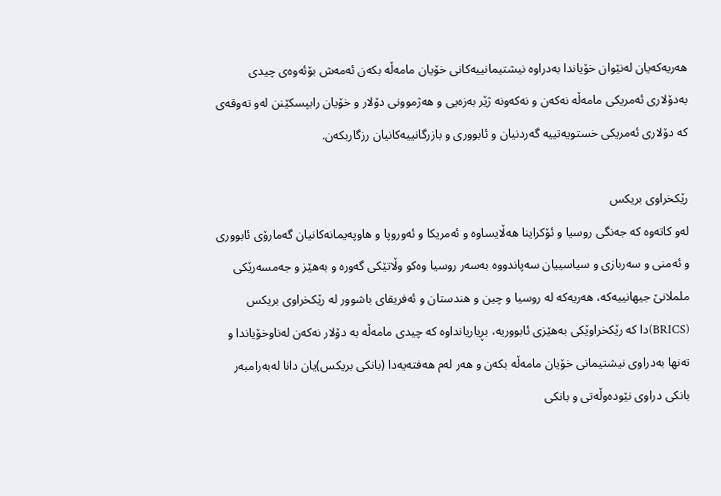هه‌ریه‌كه‌یان له‌نێوان خۆیاندا به‌دراوه‌ نیشتیمانییه‌كانی‌ خۆیان مامه‌ڵه‌ بكه‌ن ئه‌مه‌ش بۆئه‌وه‌ی‌ چیدی‌ به‌دۆلاری‌ ئه‌مریكی‌ مامه‌ڵه‌ نه‌كه‌ن و نه‌كه‌ونه‌ ژێر به‌زه‌یی‌ و هه‌ژموونی‌ دۆلار و خۆیان رابپسكێنن له‌و ته‌وقه‌ی‌ كه‌ دۆلاری‌ ئه‌مریكی‌ خستویه‌تییه‌ گه‌ردنیان و ئابووری و بازرگانییه‌كانیان رزگاربكه‌ن.

رێكخراوی‌ بریكس
له‌و كاته‌وه‌ كه‌ جه‌نگی‌ روسیا و ئۆكراینا هه‌ڵایساوه‌ و ئه‌مریكا و ئه‌وروپا و هاوپه‌یمانه‌كانیان گه‌مارۆی‌ ئابووری و ئه‌منی‌ و سه‌ربازی‌ و سیاسییان سه‌پاندووه‌ به‌سه‌ر روسیا وه‌كو وڵاتێكی‌ گه‌وره‌ و به‌هێز و جه‌مسه‌رێكی‌ ململانێ‌ جیهانییه‌كه‌، هه‌ریه‌كه‌ له‌ روسیا و چین و هندستان و ئه‌فریقای باشوور له‌ رێكخراوی‌ بریكس (BRICS)دا كه‌ رێكخراوێكی‌ به‌هێزی‌ ئابووریه‌، بڕیاریانداوه‌ كه‌ چیدی‌ مامه‌ڵه‌ به‌ دۆلار نه‌كه‌ن له‌ناوخۆیاندا و ته‌نها به‌دراوی‌ نیشتیمانی‌ خۆیان مامه‌ڵه‌ بكه‌ن و هه‌ر له‌م هه‌فته‌یه‌دا (بانكی‌ بریكس)یان دانا له‌به‌رامبه‌ر بانكی‌ دراوی‌ نێوده‌وڵه‌تی‌ و بانكی‌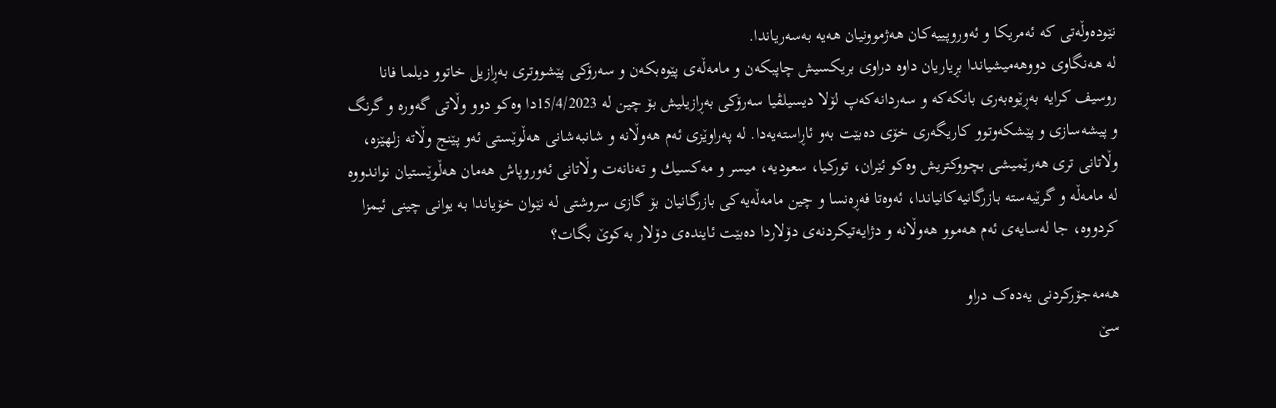نێوده‌وڵه‌تی‌ كه‌ ئه‌مریكا و ئه‌وروپییه‌كان هه‌ژموونیان هه‌یه‌ به‌سه‌ریاندا.
له‌ هه‌نگاوی‌ دووهه‌میشیاندا بڕیاریان داوه‌ دراوی‌ بریكسیش چاپبكه‌ن و مامه‌ڵه‌ی‌ پێوه‌بكه‌ن و سه‌رۆكی‌ پێشووتری‌ به‌ڕازیل خاتوو دیلما فانا روسیف كرایه‌ به‌ڕێوه‌به‌ری‌ بانكه‌كه‌ و سه‌ردانه‌كه‌پ لۆلا دیسیلڤیا سه‌رۆكی‌ به‌ڕازیلیش بۆ چین له‌ 15/4/2023دا وه‌كو دوو وڵاتی‌ گه‌وره‌ و گرنگ و پیشه‌سازی‌ و پێشكه‌وتوو كاریگه‌ری‌ خۆی‌ ده‌بێت به‌و ئاڕاسته‌یه‌دا. له‌ په‌راوێزی‌ ئه‌م هه‌وڵانه‌ و شانبه‌شانی هه‌ڵوێستی ئه‌و پێنج وڵاته‌ زلهێزه‌، وڵاتانی‌ تری‌ هه‌رێمیشی بچووكتریش وه‌كو ئێران، توركیا، سعودیه‌، میسر و مه‌كسیك و ته‌نانه‌ت وڵاتانی‌ ئه‌وروپاش هه‌مان هه‌ڵوێستیان نواندووه‌ له‌ مامه‌ڵه‌ و گرێبه‌سته‌ بازرگانیه‌كانیاندا، ئه‌وه‌تا فه‌ڕه‌نسا و چین مامه‌ڵه‌یه‌كی‌ بازرگانیان بۆ گازی‌ سروشتی‌ له‌ نێوان خۆیاندا به‌ یوانی‌ چینی‌ ئیمزا كردووه‌، جا له‌سایه‌ی‌ ئه‌م هه‌موو هه‌وڵانه‌ و دژایه‌تیكردنه‌ی‌ دۆلاردا ده‌بێت ئاینده‌ی‌ دۆلار به‌كوێ‌ بگات؟

هه‌مه‌جۆركردنی یەدەک دراو
سێ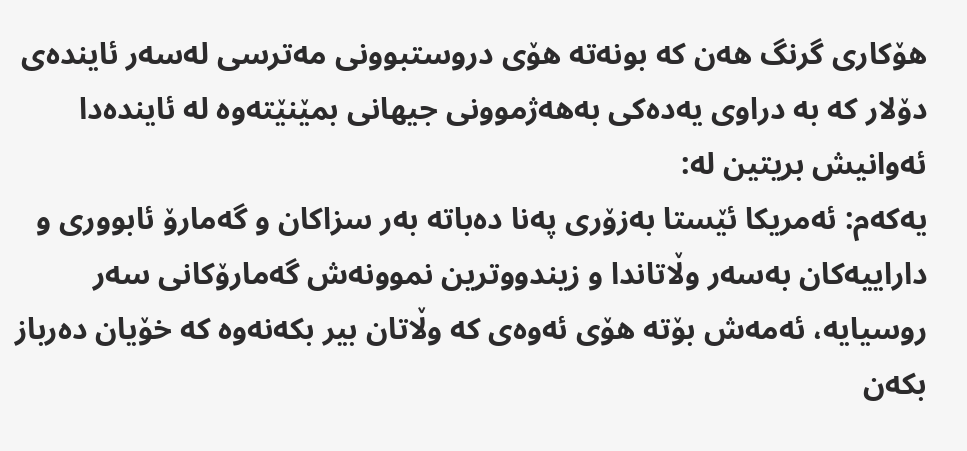هۆكاری‌ گرنگ هه‌ن كه‌ بونه‌ته‌ هۆی‌ دروستبوونی‌ مه‌ترسی‌ له‌سه‌ر ئاینده‌ی‌ دۆلار كه‌ به‌ دراوی‌ یەدەکی‌ به‌هه‌ژموونی‌ جیهانی‌ بمێنێته‌وه‌ له‌ ئاینده‌دا ئه‌وانیش بریتین له‌:
یه‌كه‌م: ئه‌مریكا ئێستا به‌زۆری‌ په‌نا ده‌باته‌ به‌ر سزاكان و گه‌مارۆ ئابووری و داراییه‌كان به‌سه‌ر وڵاتاندا و زیندووترین نموونه‌ش گه‌مارۆكانی‌ سه‌ر روسیایه‌، ئه‌مه‌ش بۆته‌ هۆی‌ ئه‌وه‌ی‌ كه‌ وڵاتان بیر بكه‌نه‌وه‌ كه‌ خۆیان ده‌رباز بكه‌ن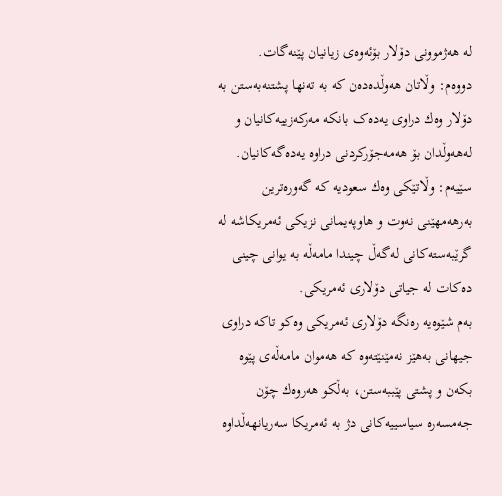له‌ هه‌ژموونی‌ دۆلار بۆئه‌وه‌ی‌ زیانیان پێنه‌گات.
دووه‌م: وڵاتان هه‌وڵده‌ده‌ن كه‌ به‌ ته‌نها پشتنه‌به‌ستن به‌ دۆلار وه‌ك دراوی‌ یەدەک‌ بانكه‌ مه‌ركه‌زییه‌كانیان و له‌هه‌وڵدان بۆ هه‌مه‌جۆركردنی‌ دراوه‌ یه‌ده‌گه‌كانیان.
سێیه‌م: وڵاتێكی‌ وه‌ك سعودیه‌ كه‌ گه‌وره‌ترین به‌رهه‌مهێنی‌ نه‌وت و هاوپه‌یمانی‌ نزیكی‌ ئه‌مریكاشه‌ له‌ گرێبه‌سته‌كانی‌ له‌گه‌ڵ چیندا مامه‌ڵه‌ به‌ یوانی‌ چینی‌ ده‌كات له‌ جیاتی‌ دۆلاری‌ ئه‌مریكی‌.
به‌م شێوه‌یه‌ ره‌نگه‌ دۆلاری‌ ئه‌مریكی‌ وه‌كو تاكه‌ دراوی‌ جیهانی‌ به‌هێز نه‌مێنێته‌وه‌ كه‌ هه‌موان مامه‌ڵه‌ی‌ پێوه‌ بكه‌ن و پشتی‌ پێببه‌ستن، به‌ڵكو هه‌روه‌ك چۆن جه‌مسه‌ره‌ سیاسییه‌كانی‌ دژ به‌ ئه‌مریكا سه‌ریانهه‌ڵداوه‌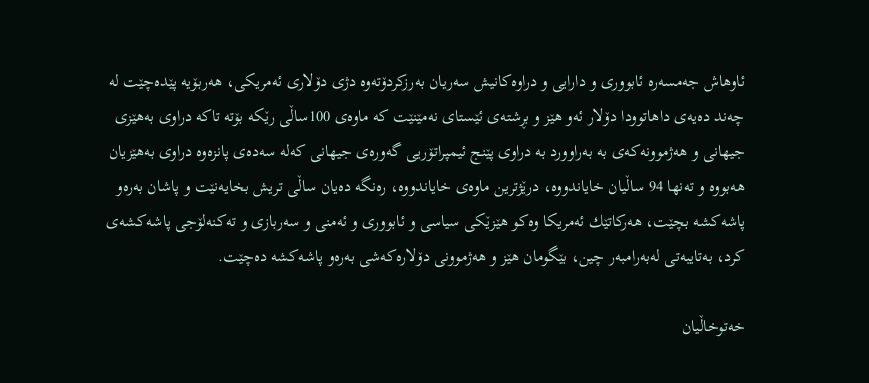ئاوهاش جه‌مسه‌ره‌ ئابووری و دارایی‌ و دراوه‌كانیش سه‌ریان به‌رزكردۆته‌وه‌ دژی‌ دۆلاری‌ ئه‌مریكی‌، هه‌ربۆیه‌ پێده‌چێت له‌ چه‌ند ده‌یه‌ی داهاتوودا دۆلار ئه‌و هێز و بڕشته‌ی‌ ئێستای‌ نه‌مێنێت كه‌ ماوه‌ی‌ 100ساڵی‌ رێكه‌ بۆته‌ تاكه‌ دراوی‌ به‌هێزی‌ جیهانی‌ و هه‌ژموونه‌كه‌ی به‌ به‌راوورد به‌ دراوی‌ پێنج ئیمپراتۆریی‌ گه‌وره‌ی‌ جیهانی‌ كه‌له‌ سه‌ده‌ی‌ پانزه‌وه‌ دراوی‌ به‌هێزیان هه‌بووه‌ و ته‌نها 94 ساڵیان خایاندووه‌، درێژترین ماوه‌ی‌ خایاندووه‌، ره‌نگه‌ ده‌یان ساڵی‌ تریش بخایه‌نێت و پاشان به‌ره‌و پاشه‌كشه‌ بچێت، هه‌ركاتێك ئه‌مریكا وه‌كو هێزێكی‌ سیاسی‌ و ئابووری و ئه‌منی‌ و سه‌ربازی‌ و ته‌كنه‌لۆجی‌ پاشه‌كشه‌ی‌ كرد، به‌تایبه‌تی‌ له‌به‌رامبه‌ر چین، بێگومان هێز و هه‌ژموونی‌ دۆلاره‌كه‌شی‌ به‌ره‌و پاشه‌كشه‌ ده‌چێت.

خه‌توخاڵیان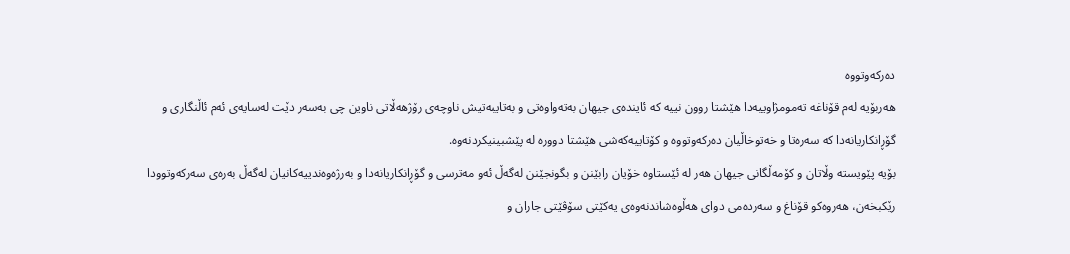ده‌ركه‌وتووه‌
هه‌ربۆیه‌ له‌م قۆناغه‌ ته‌مومژاوییه‌دا هێشتا روون نییه‌ كه‌ ئاینده‌ی‌ جیهان به‌ته‌واوه‌تی‌ و به‌تایبه‌تیش ناوچه‌ی‌ رۆژهه‌ڵاتی‌ ناوین چی‌ به‌سه‌ر دێت له‌سایه‌ی‌ ئه‌م ئاڵنگاری‌ و گۆڕانكاریانه‌دا كه‌ سه‌ره‌تا و خه‌توخاڵیان ده‌ركه‌وتووه‌ و كۆتاییه‌كه‌شی‌ هێشتا دووره‌ له‌ پێشبینیكردنه‌وه‌.
بۆیه‌ پێویسته‌ وڵاتان و كۆمه‌ڵگانی‌ جیهان هه‌ر له‌ ئێستاوه‌ خۆیان رابێنن و بگونجێنن له‌گه‌ڵ ئه‌و مه‌ترسی‌ و گۆڕانكاریانه‌دا و به‌رژه‌وه‌ندییه‌كانیان له‌گه‌ڵ به‌ره‌ی‌ سه‌ركه‌وتوودا رێكبخه‌ن، هه‌روه‌كو قۆناغ و سه‌رده‌می‌ دوای‌ هه‌ڵوه‌شاندنه‌وه‌ی‌ یه‌كێتی‌ سۆڤێتی‌ جاران و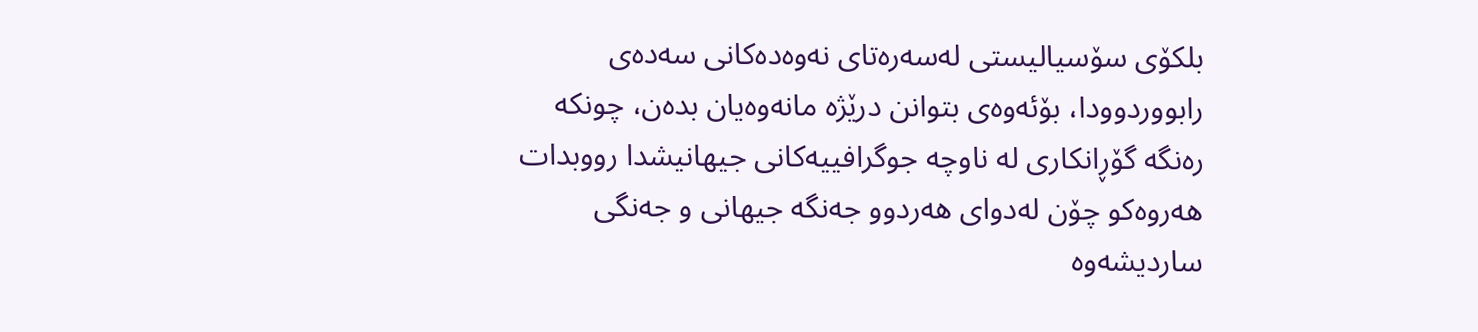بلكۆی‌ سۆسیالیستی له‌سه‌ره‌تای‌ نه‌وه‌ده‌كانی‌ سه‌ده‌ی‌ رابووردوودا، بۆئه‌وه‌ی‌ بتوانن درێژه‌ مانه‌وه‌یان بده‌ن، چونكه‌ ره‌نگه‌ گۆڕانكاری‌ له‌ ناوچه‌ جوگرافییه‌كانی‌ جیهانیشدا رووبدات هه‌روه‌كو چۆن له‌دوای‌ هه‌ردوو جه‌نگه‌ جیهانی‌ و جه‌نگی‌ ساردیشه‌وه‌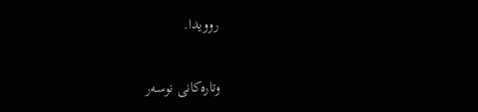روویدا.

وتارەکانی نوسەر